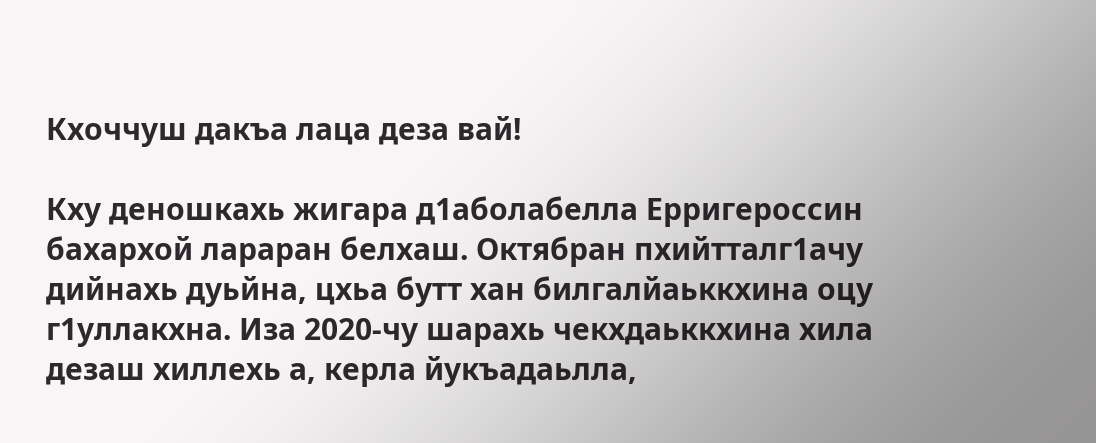Кхоччуш дакъа лаца деза вай!

Кху деношкахь жигара д1аболабелла Ерригероссин бахархой лараран белхаш. Октябран пхийтталг1ачу дийнахь дуьйна, цхьа бутт хан билгалйаьккхина оцу г1уллакхна. Иза 2020-чу шарахь чекхдаьккхина хила дезаш хиллехь а, керла йукъадаьлла,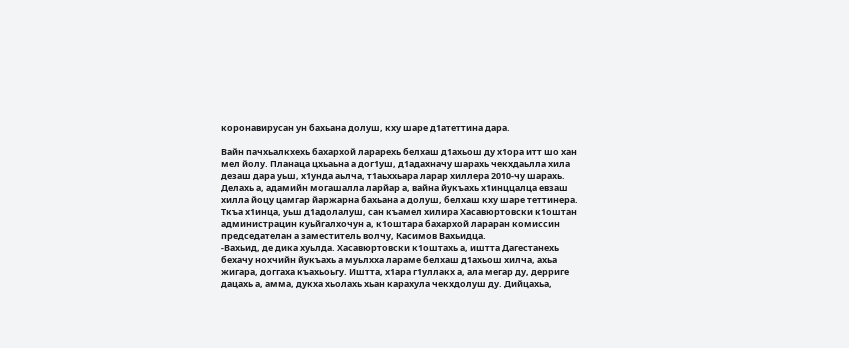коронавирусан ун бахьана долуш, кху шаре д1атеттина дара.

Вайн пачхьалкхехь бахархой ларарехь белхаш д1ахьош ду х1ора итт шо хан мел йолу. Планаца цхьаьна а дог1уш, д1адахначу шарахь чекхдаьлла хила дезаш дара уьш, х1унда аьлча, т1аьххьара ларар хиллера 2010-чу шарахь. Делахь а, адамийн могашалла ларйар а, вайна йукъахь х1инццалца евзаш хилла йоцу цамгар йаржарна бахьана а долуш, белхаш кху шаре теттинера. Ткъа х1инца, уьш д1адолалуш, сан къамел хилира Хасавюртовски к1оштан администрацин куьйгалхочун а, к1оштара бахархой лараран комиссин председателан а заместитель волчу, Касимов Вахьидца.
-Вахьид, де дика хуьлда. Хасавюртовски к1оштахь а, иштта Дагестанехь бехачу нохчийн йукъахь а муьлхха лараме белхаш д1ахьош хилча, ахьа жигара, доггаха къахьоьгу. Иштта, х1ара г1уллакх а, ала мегар ду, дерриге дацахь а, амма, дукха хьолахь хьан карахула чекхдолуш ду. Дийцахьа,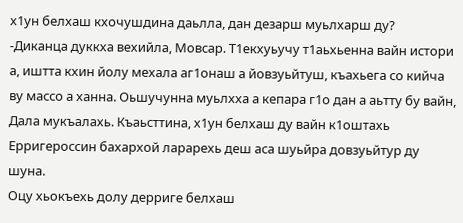х1ун белхаш кхочушдина даьлла, дан дезарш муьлхарш ду?
-Диканца дуккха вехийла, Мовсар. Т1екхуьучу т1аьхьенна вайн истори а, иштта кхин йолу мехала аг1онаш а йовзуьйтуш, къахьега со кийча ву массо а ханна. Оьшучунна муьлхха а кепара г1о дан а аьтту бу вайн, Дала мукъалахь. Къаьсттина, х1ун белхаш ду вайн к1оштахь Ерригероссин бахархой ларарехь деш аса шуьйра довзуьйтур ду шуна.
Оцу хьокъехь долу дерриге белхаш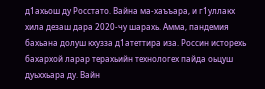д1ахьош ду Росстато. Вайна ма-хаъъара, и г1уллакх хила дезаш дара 2020-чу шарахь. Амма, пандемия бахьана долуш кхузза д1атеттира иза. Россин исторехь бахархой ларар терахьийн технологех пайда оьцуш дуьххьара ду. Вайн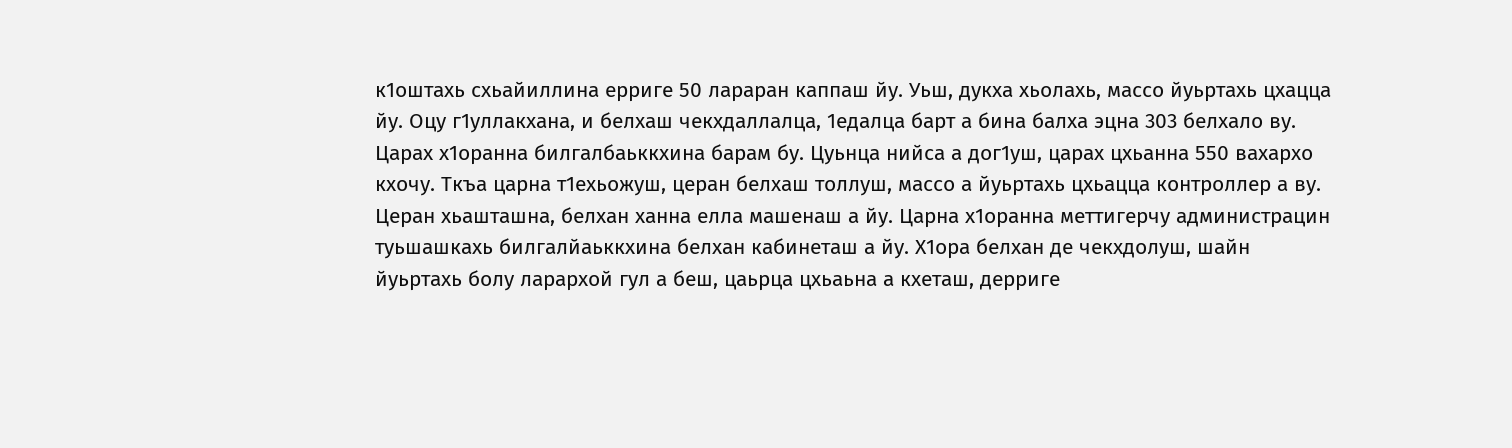к1оштахь схьайиллина ерриге 50 лараран каппаш йу. Уьш, дукха хьолахь, массо йуьртахь цхацца йу. Оцу г1уллакхана, и белхаш чекхдаллалца, 1едалца барт а бина балха эцна 303 белхало ву. Царах х1оранна билгалбаьккхина барам бу. Цуьнца нийса а дог1уш, царах цхьанна 550 вахархо кхочу. Ткъа царна т1ехьожуш, церан белхаш толлуш, массо а йуьртахь цхьацца контроллер а ву. Церан хьашташна, белхан ханна елла машенаш а йу. Царна х1оранна меттигерчу администрацин туьшашкахь билгалйаьккхина белхан кабинеташ а йу. Х1ора белхан де чекхдолуш, шайн йуьртахь болу ларархой гул а беш, цаьрца цхьаьна а кхеташ, дерриге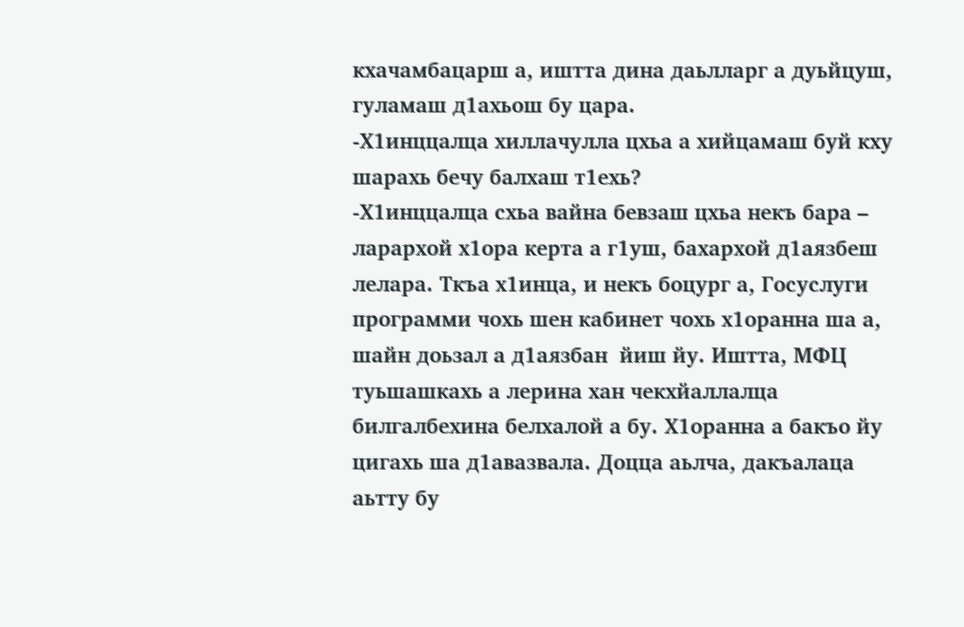кхачамбацарш а, иштта дина даьлларг а дуьйцуш, гуламаш д1ахьош бу цара.
-Х1инццалца хиллачулла цхьа а хийцамаш буй кху шарахь бечу балхаш т1ехь?
-Х1инццалца схьа вайна бевзаш цхьа некъ бара – ларархой х1ора керта а г1уш, бахархой д1аязбеш лелара. Ткъа х1инца, и некъ боцург а, Госуслуги программи чохь шен кабинет чохь х1оранна ша а, шайн доьзал а д1аязбан  йиш йу. Иштта, МФЦ туьшашкахь а лерина хан чекхйаллалца билгалбехина белхалой а бу. Х1оранна а бакъо йу цигахь ша д1авазвала. Доцца аьлча, дакъалаца аьтту бу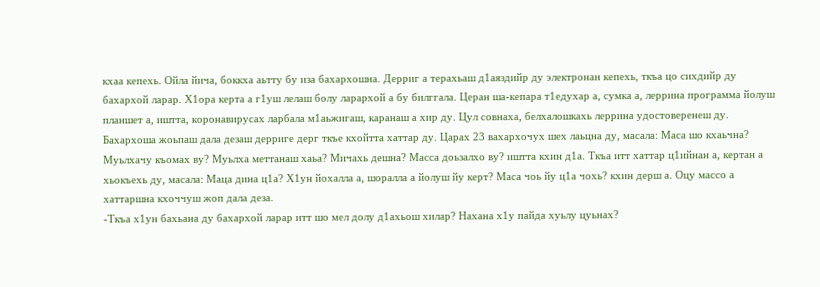кхаа кепехь. Ойла йича, боккха аьтту бу иза бахархошна. Дерриг а терахьаш д1аяздийр ду электронан кепехь, ткъа цо сихдийр ду бахархой ларар. Х1ора керта а г1уш лелаш болу ларархой а бу билггала. Церан ша-кепара т1едухар а, сумка а, леррина программа йолуш планшет а, иштта, коронавирусах ларбала м1аьжигаш, каранаш а хир ду. Цул совнаха, белхалошкахь леррина удостоверенеш ду.
Бахархоша жоьпаш дала дезаш дерриге дерг ткъе кхойтта хаттар ду. Царах 23 вахархочух шех лаьцна ду, масала: Маса шо кхаьчна? Муьлхачу къомах ву? Муьлха меттанаш хаьа? Мичахь дешна? Масса доьзалхо ву? иштта кхин д1а. Ткъа итт хаттар ц1ийнан а, кертан а хьокъехь ду, масала: Маца дина ц1а? Х1ун йохалла а, шоралла а йолуш йу керт? Маса чоь йу ц1а чохь? кхин дерш а. Оцу массо а хаттаршна кхоччуш жоп дала деза.
-Ткъа х1ун бахьана ду бахархой ларар итт шо мел долу д1ахьош хилар? Нахана х1у пайда хуьлу цуьнах?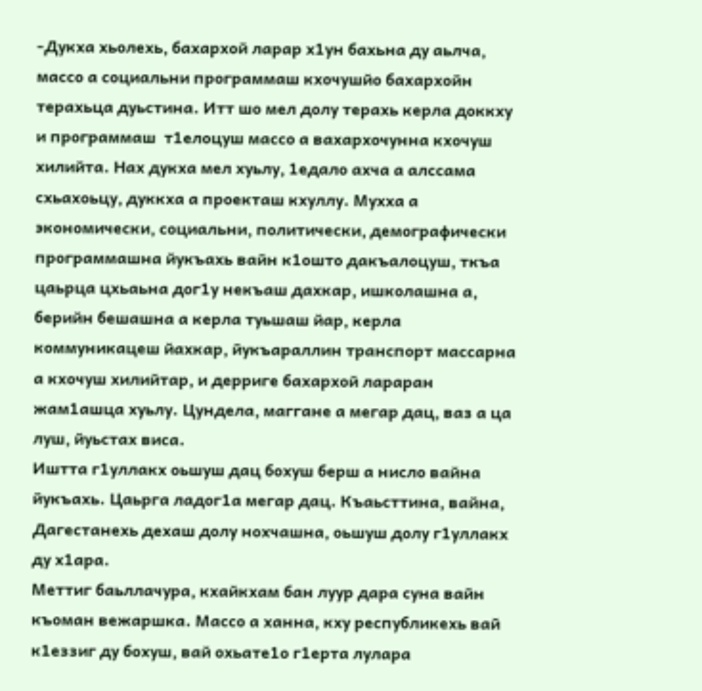-Дукха хьолехь, бахархой ларар х1ун бахьна ду аьлча, массо а социальни программаш кхочушйо бахархойн терахьца дуьстина. Итт шо мел долу терахь керла доккху и программаш  т1елоцуш массо а вахархочунна кхочуш хилийта. Нах дукха мел хуьлу, 1едало ахча а алссама схьахоьцу, дуккха а проекташ кхуллу. Мухха а экономически, социальни, политически, демографически программашна йукъахь вайн к1ошто дакъалоцуш, ткъа цаьрца цхьаьна дог1у некъаш дахкар, ишколашна а, берийн бешашна а керла туьшаш йар, керла коммуникацеш йахкар, йукъараллин транспорт массарна а кхочуш хилийтар, и дерриге бахархой лараран жам1ашца хуьлу. Цундела, маггане а мегар дац, ваз а ца луш, йуьстах виса.
Иштта г1уллакх оьшуш дац бохуш берш а нисло вайна йукъахь. Цаьрга ладог1а мегар дац. Къаьсттина, вайна, Дагестанехь дехаш долу нохчашна, оьшуш долу г1уллакх ду х1ара.
Меттиг баьллачура, кхайкхам бан луур дара суна вайн къоман вежаршка. Массо а ханна, кху республикехь вай к1еззиг ду бохуш, вай охьате1о г1ерта лулара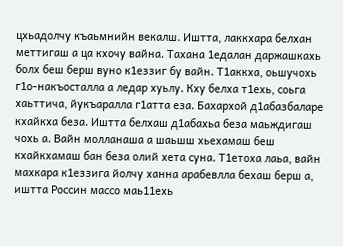цхьадолчу къаьмнийн векалш. Иштта, лаккхара белхан меттигаш а ца кхочу вайна. Тахана 1едалан даржашкахь болх беш берш вуно к1еззиг бу вайн. Т1аккха, оьшучохь г1о-накъосталла а ледар хуьлу. Кху белха т1ехь, соьга хаьттича, йукъаралла г1атта еза. Бахархой д1абазбаларе кхайкха беза. Иштта белхаш д1абахьа беза маьждигаш чохь а. Вайн молланаша а шаьшш хьехамаш беш кхайкхамаш бан беза олий хета суна. Т1етоха лаьа, вайн махкара к1еззига йолчу ханна арабевлла бехаш берш а, иштта Россин массо маь11ехь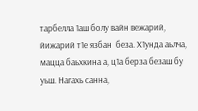тарбелла 1аш болу вайн вежарий, йижарий т1е язбан  беза. Х1унда аьлча, мацца баьхкина а, ц1а берза безаш бу уьш. Нагахь санна,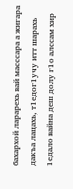бахархой ларарехь вай масссара а жигара дакъа лацахь, т1едог1учу итт шарахь 1едало вайна деш долу г1о алссам хир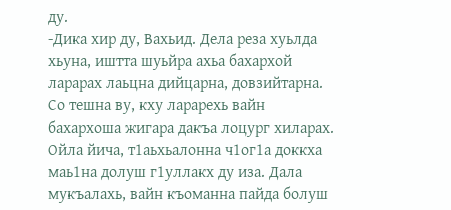ду.
-Дика хир ду, Вахьид. Дела реза хуьлда хьуна, иштта шуьйра ахьа бахархой ларарах лаьцна дийцарна, довзийтарна. Со тешна ву, кху ларарехь вайн бахархоша жигара дакъа лоцург хиларах. Ойла йича, т1аьхьалонна ч1ог1а доккха маь1на долуш г1уллакх ду иза. Дала мукъалахь, вайн къоманна пайда болуш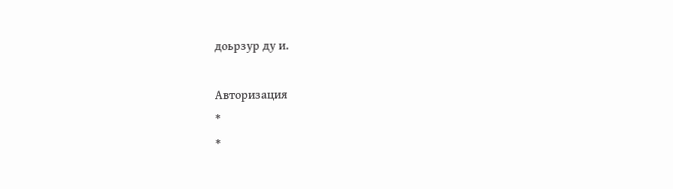доьрзур ду и.

Авторизация
*
*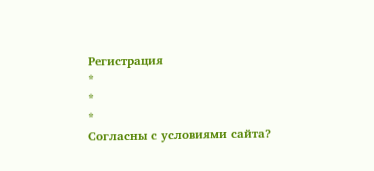Регистрация
*
*
*
Согласны с условиями сайта?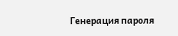Генерация пароля